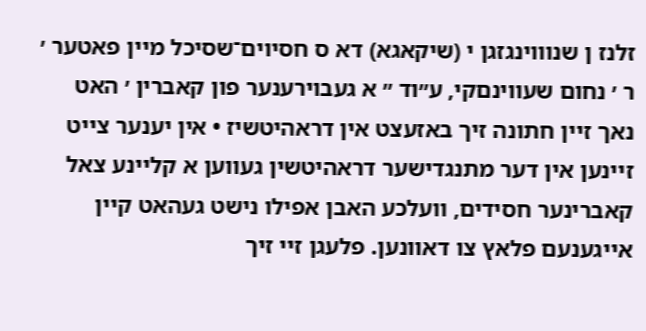זלנז ן שנוװינגזגן י (שיקאגא) דא ס חסיױם־שסיכל מײן פאטער ׳ ר ׳ נחום שעװינםקי, ע״וד ״ א געבוירענער פון קאברין ׳ האט נאך זײן חתונה זיך באזעצט אין דראהיטשיז • אין יענער צײט זײנען אין דער מתנגדישער דראהיטשין געװען א קלײנע צאל קאברינער חסידים, װעלכע האבן אפילו נישט געהאט קײן אײגענעם פלאץ צו דאװנען. פלעגן זײ זיך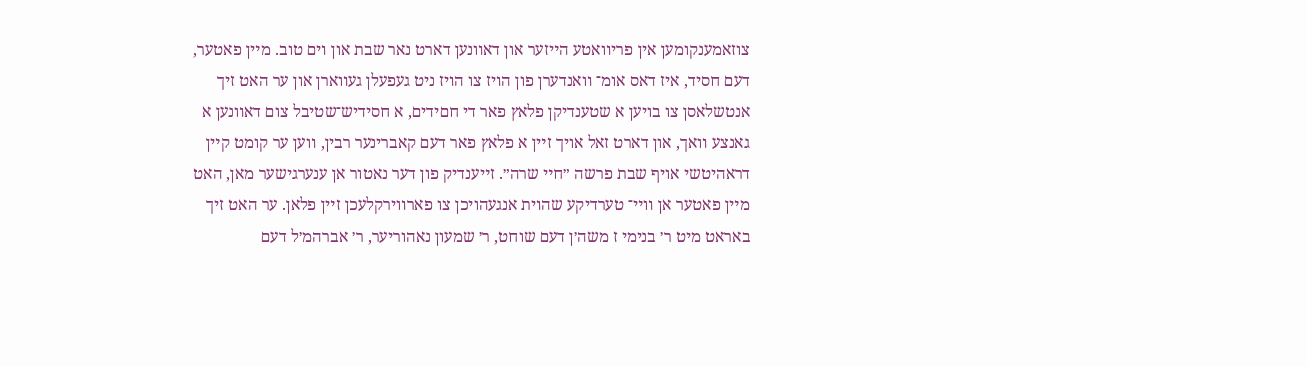צוזאמענקומען אין פריװאטע הײזער און דאװנען דארט נאר שבת און ױם טוב. מײן פאטער, דעם חסיד, איז דאס אומ־ װאנדערן פון הױז צו הױז ניט געפעלן געװארן און ער האט זיך אנטשלאסן צו בויען א שטענדיקן פלאץ פאר די חםידים, א חסידיש־שטיבל צום דאװנען א גאנצע װאך, און דארט זאל אויך זײן א פלאץ פאר דעם קאברינער רבין, װען ער קומט קײן דראהיטשי אויף שבת פרשה ״חײ שרה״. זײענדיק פון דער נאטור אן ענערגישער מאן, האט מײן פאטער אן װײ־ טערדיקע שהױת אנגעהויכן צו פארװירקלעכן זײן פלאן. ער האט זיך באראט מיט ר׳ בנימי ז משה׳ן דעם שוחט, ר׳ שמעון נאהוריער, ר׳ אברהמ׳ל דעם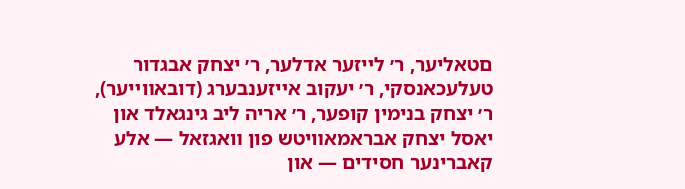םטאליער, ר׳ לײזער אדלער, ר׳ יצחק אבגדור טעלעכאנסקי, ר׳ יעקוב אײזענבערג (דובאװײער), ר׳ יצחק בנימין קופער, ר׳ אריה ליב גינגאלד און יאסל יצחק אבראמאװיטש פון װאגזאל — אלע קאברינער חסידים — און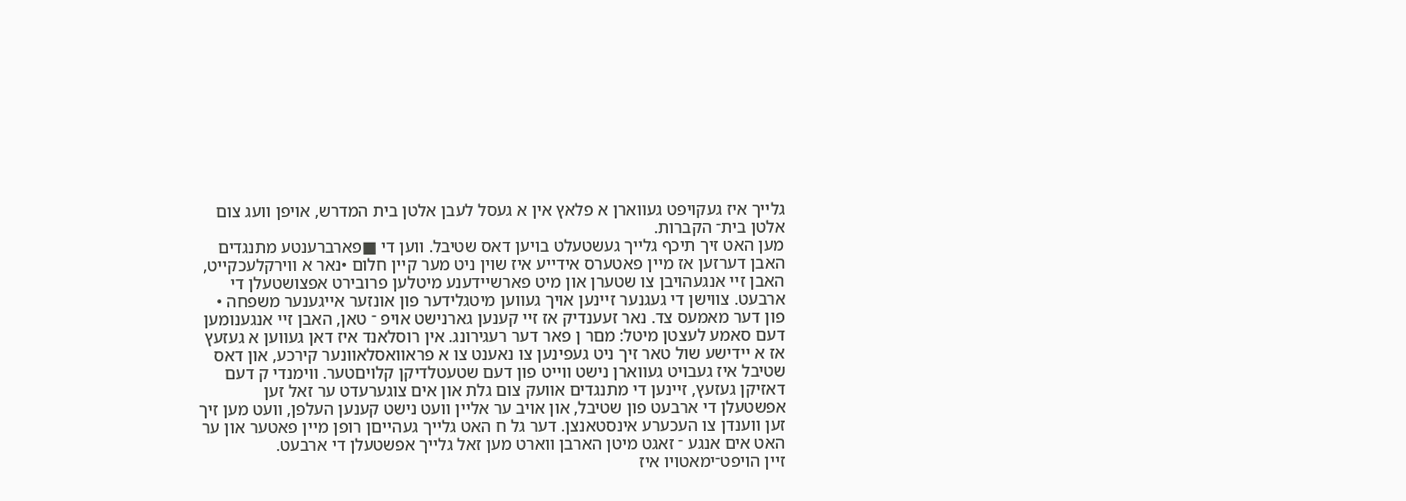גלײך איז געקויפט געװארן א פלאץ אין א געסל לעבן אלטן בית המדרש, אויפן וועג צום אלטן בית־ הקברות.
מען האט זיך תיכף גלייך געשטעלט בויען דאס שטיבל. ווען די ■פארברענטע מתנגדים האבן דערזען אז מײן פאטערס אידײע איז שוין ניט מער קײן חלום •נאר א װירקלעכקײט, האבן זײ אנגעהויבן צו שטערן און מיט פארשײדענע מיטלען פרובירט אפצושטעלן די ארבעט. צװישן די געגנער זײנען אויך געװען מיטגלידער פון אונזער אײגענער משפחה • פון דער מאמעס צד. נאר זעענדיק אז זײ קענען גארנישט אויפ ־ טאן, האבן זײ אנגענומען דעם סאמע לעצטן מיטל: מםר ן פאר דער רעגירונג. אין רוסלאנד איז דאן געװען א געזעץ אז א יידישע שול טאר זיך ניט געפינען צו נאענט צו א פראװאסלאװנער קירכע, און דאס שטיבל איז געבויט געװארן נישט װײט פון דעם שטעטלדיקן קלויםטער. װימנדי ק דעם דאזיקן געזעץ, זײנען די מתנגדים אװעק צום גלת און אים צוגערעדט ער זאל זען אפשטעלן די ארבעט פון שטיבל, און אויב ער אלײן װעט נישט קענען העלפן, װעט מען זיך זען װענדן צו העכערע אינסטאנצן. דער גל ח האט גלײך געהײםן רופן מײן פאטער און ער האט אים אנגע ־ זאגט מיטן הארבן װארט מען זאל גלײך אפשטעלן די ארבעט.
זײן הויפט־ימאטױו איז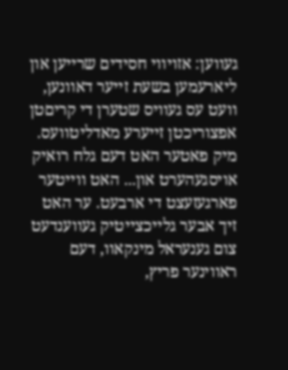געװען: אזױװי חסידים שרײען און ליארעמען בשעת זייער דאװנען, װעט עס געװיס שטערן די קריםטן אפצוריכטן זײערע מאדליטװעס. מיק פאטער האט דעם גלח רואיק אויסגעהערט און... האט װײטער פארגעזעצט די ארבעט. ער האט זיך אבער גלײכצײטיק געװענדעט צום גענעראל מינקאװ, דעם ראװינער פריץ,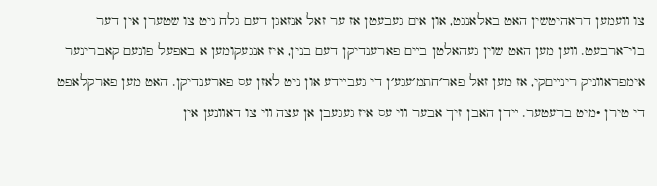צו װעמען דראהיטשין האט באלאנגט, און אים געבעטן אז ער זאל אנזאגן דעם גלח ניט צו שטערן אין דער בוי־ארבעט. װען מען האט שוין געהאלטן בײם פארענדיקן דעם בנין, איז אנגעקומען א באפעל פונעם קאברינער אימפראװניק רינײםקי, אז מען זאל פאר׳חתמ׳עגע׳ן די געבײדע און ניט לאזן עס פארענדיקן. האט מען פארקלאפט די טירן •מיט ברעטער. ײדן האבן זיך אבער װי עס איז געגעבן אן עצה װי צו דאװנען אין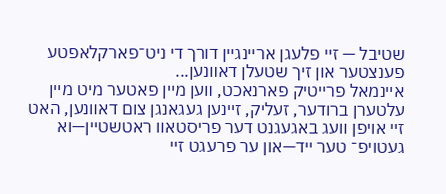שטיבל — זײ פלעגן ארײנגײן דורך די ניט־פארקלאפטע פענצטער און זיך שטעלן דאװנען...
אײנמאל פרײטיק פארנאכט, װען מײן פאטער מיט מײן עלטערן ברודער, זעליק, זײנען געגאנגן צום דאװנען, האט זײ אויפן װעג באגעגנט דער פריסטאװ ראטשטײן—וא געטויפ־ טער ײד—און ער פרעגט זײ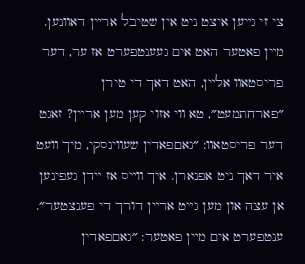צי זי גײען איצט ניט אין שטיבל ארײן דאװנען. מײן פאטער האט אים געענטפערט אז ער, דער פריסטאװ אלײן, האט דאך די טירן ״פארחתמעט״, טא װי אזוי קען מען ארײן? זאגט דער פריסטאװ: ״גאםפאדין שעװינסקי, מיך װעט איר דאך ניט אפנארן. איך װײס אז ײדן געפינען אן עצה און מען גײט ארײן דורך די פענצטער״. ענטפערט אים מײן פאטער: ״גאםפאדין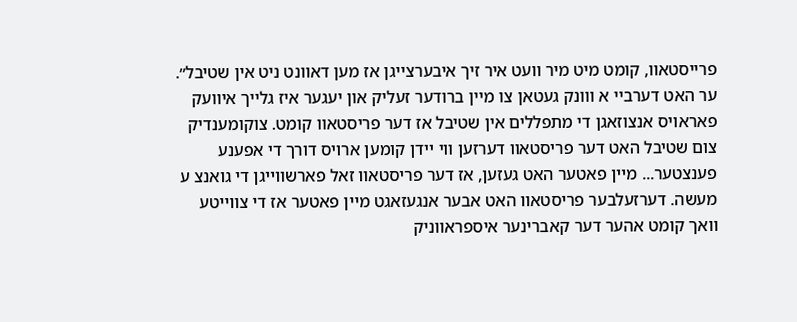פרייסטאװ, קומט מיט מיר װעט איר זיך איבערצײגן אז מען דאװנט ניט אין שטיבל״. ער האט דערבײ א װונק געטאן צו מײן ברודער זעליק און יעגער איז גלײך איװעק פאראױס אנצוזאגן די מתפללים אין שטיבל אז דער פריסטאװ קומט. צוקומענדיק צום שטיבל האט דער פריסטאװ דערזען װי ײדן קומען ארױס דורך די אפענע פענצטער... מײן פאטער האט געזען, אז דער פריסטאװ זאל פארשװײגן די גואנצ ע מעשה. דערזעלבער פריסטאװ האט אבער אנגעזאגט מײן פאטער אז די צװײטע װאך קומט אהער דער קאברינער איספראװניק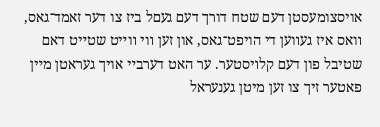אויסצומעסטן דעם שטח דורך דעם געםל ביז צו דער זאמד־גאס, װאס איז געװען די הויפט־גאס, און זען װי װײט שטײט דאם שטיבל פון דעם קלױסטער. ער האט דערבײ אויך געראטן מײן פאטער זיך צו זען מיטן גענעראל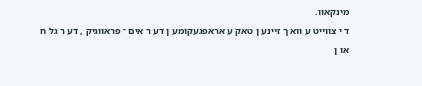מינקאװ.
ד י צװײט ע װא ך זײנע ן טאק ע אראפגעקומע ן דע ר אים ־ פראװגיק , דע ר גל ח או ן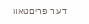דע ר פריםטאװ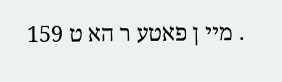. מײ ן פאטע ר הא ט 159